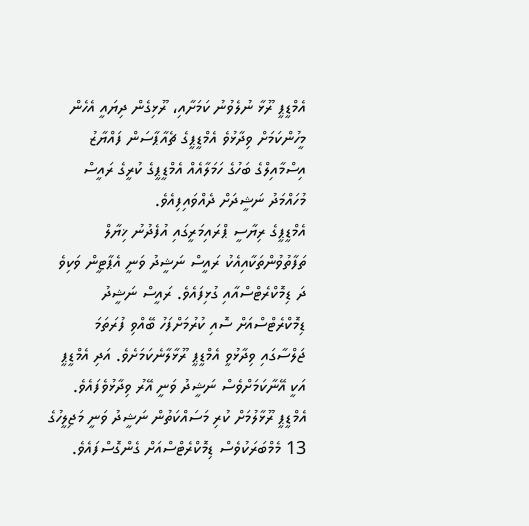އެމްޑީޕީ ރޫޅާ ނުލެވުނު ކަމަށާއި، ރޫޅިގެން ދިޔައީ އެހެން މީހުންކަމަށް ވިދާޅުވެ އެމްޑީޕީގެ ޗެއާޕާސަން ފައްޔާޒު އިސްމާއިލްގެ ބަހުގެ ހަމަލާއެއް އެމްޑީޕީގެ ކުރީގެ ރައީސް މުހައްމަދު ނަޝީދަށް ދެއްވައިފިއެވެ.
އެމްޑީޕީގެ ރިޔާސީ ޕްރައިމަރީގައި އުފެދުނު ޚިޔާލް ތަފާތުވުންތަކާއިއެކު ރައީސް ނަޝީދު ވަނީ އެޕާޓީން ވަކިވެ ދަ ޑިމޮކްރެޓްސްއާއި ގުޅިފައެވެ. ރައީސް ނަޝީދު ޑިމޮކްރެޓްސްއަށް ސޮއި ކުރުމަށްފަހު ބޭއްވި ފުރަތަމަ ޖަލްސާގައި ވިދާޅުވީ އެމްޑީޕީ ރޫޅާލާނެކަމަށެވެ. އަދި އެމްޑީޕީ އަކީ އޭނާކަމަށްވެސް ނަޝީދު ވަނީ އޭރު ވިދާޅުވެފައެވެ.
އެމްޑީޕީ ރޫޅާލުމަށް ކުރި މަސައްކަތުން ނަޝީދު ވަނީ މަޖިލީހުގެ 13 މެމްބަރަކުވެސް ޑިމޮކްރެޓްސްއަށް ގެންގޮސްފައެވެ.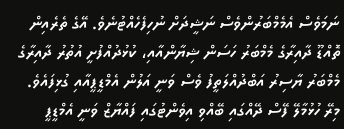ނަމަވެސް އެމެމްބަރުންވެސް ނަޝީދަށް ނުހިފެހެއްޓުނެވެ. އޭގެ ތެރެއިން ތޮއްޑޫ ދާއިރާގެ މެމްބަރު ހަސަން ޝިޔާންއާއި، ކުޅުދުއްފުށީ އުތުރު ދާއިރާގެ މެމްބަރު ޔާސިރު އަބްދުއްލަތީފު ވެސް ވަނީ އަލުން އެމްޑީޕީއާއި ގުޅިފައެވެ.
މިރޭ ހުޅުމާލޭ ފޭސް ދޭއްގައި ބޭއްވި އިވެންޓުގައި ފައްޔާޒް ވަނީ އެމްޑީޕީ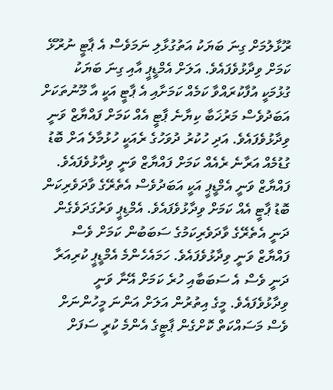ރޫޅާލުމަށް ގިނަ ބަޔަކު އަތުގުޅާލި ނަމަވެސް އެ ޕާޓީ ނުރޫޅޭ ކަމަށް ވިދާޅުވެފައެވެ. އަލަށް އެމްޑީޕީ އާއި ގިނަ ބަޔަކު ގުޅުމަކީ އުފާކުރައްވާ ކަމެއް ކަމަށާއި އެ ޕާޓީ އަކީ އާ މޫނުތަކަށް އަބަދުވެސް މަރުޚަބާ ކިޔާނެ ޕާޓީ އެއް ކަމަށް ފައްޔާޒް ވަނީ ވިދާޅުވެފައެވެ. އަދި ހުކުރު ދުވަހުގެ ރެއަކީ ހުޅުމާލެ އަށް ބޮޑު ގުޑުމެއް އަރާނެ ރެއެއް ކަމަށް ފައްޔާޒް ވަނީ ވިދާޅުވެފައެވެ.
ފައްޔާޒް ވަނީ އެމްޑީޕީ އަކީ އަބަދުވެސް އެތެރޭގެ ވާދަވެރިކަން ބޮޑު ޕާޓީ އެއް ކަމަށް ވިދާޅުވެފައެވެ. އެމްޑިޕީ ވަރުގަދަވެގެން ދަނީ އެތެރޭގެ ވާދަވެރިކަމުގެ ސަބަބުން ކަމަށް ވެސް ފައްޔާޒް ވަނީ ވިދާޅުވެފައެވެ. ހަމައެހެންމެ އެމްޑީޕީ ކުރިއަރާ ދަނީ ވެސް އެ ސަބަބާއި ހުރެ ކަމަށް އޭނާ ވަނީ ވިދާޅުވެފައެވެ. މީގެ އިތުރުން އަލަށް އަންނަ މީހުންނަށް ވެސް މަސައްކަތް ކޮށްގެން ޕާޓީގެ އެންމެ ކުރީ ސަފަށް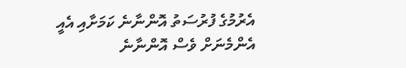އެރުމުގެ ފުރުސަތު އޮންނާނެ ކަމަށާއި އެއީ އެންމެނަށް ވެސް އޮންނާނެ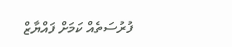ފުރުސަތެއް ކަމަށް ފައްޔާޒް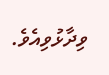ވިދާޅުވިއެވެ.